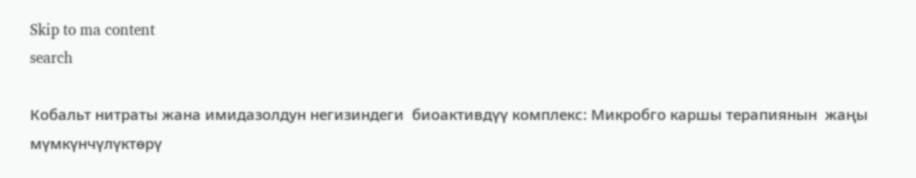Skip to ma content
search

Кобальт нитраты жана имидазолдун негизиндеги  биоактивдүү комплекс: Микробго каршы терапиянын  жаңы мүмкүнчүлүктөрү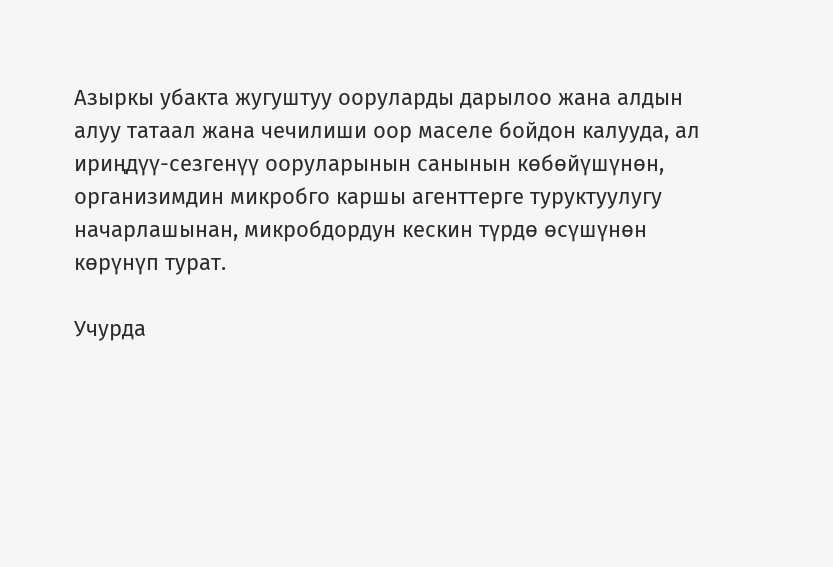Азыркы убакта жугуштуу ооруларды дарылоо жана алдын алуу татаал жана чечилиши оор маселе бойдон калууда, ал ириңдүү-сезгенүү ооруларынын санынын көбөйүшүнөн, организимдин микробго каршы агенттерге туруктуулугу начарлашынан, микробдордун кескин түрдө өсүшүнөн көрүнүп турат.

Учурда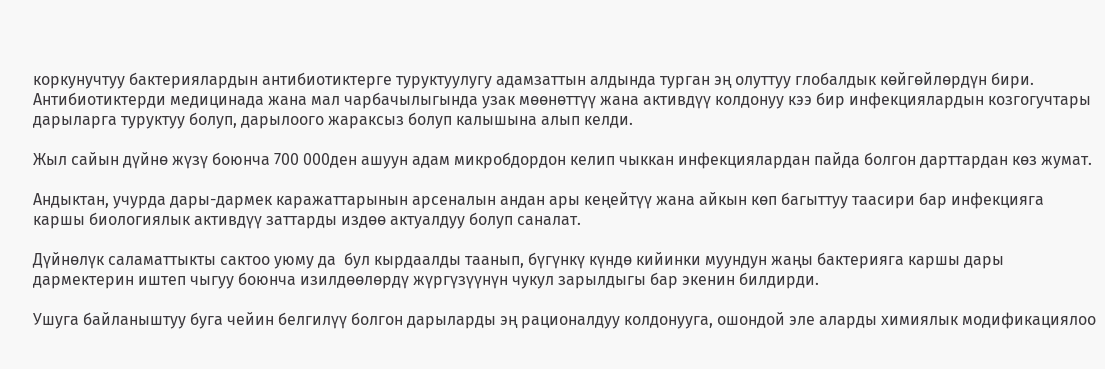коркунучтуу бактериялардын антибиотиктерге туруктуулугу адамзаттын алдында турган эң олуттуу глобалдык көйгөйлөрдүн бири. Антибиотиктерди медицинада жана мал чарбачылыгында узак мөөнөттүү жана активдүү колдонуу кээ бир инфекциялардын козгогучтары дарыларга туруктуу болуп, дарылоого жараксыз болуп калышына алып келди.

Жыл сайын дүйнө жүзү боюнча 700 000ден ашуун адам микробдордон келип чыккан инфекциялардан пайда болгон дарттардан көз жумат.

Андыктан, учурда дары-дармек каражаттарынын арсеналын андан ары кеңейтүү жана айкын көп багыттуу таасири бар инфекцияга каршы биологиялык активдүү заттарды издөө актуалдуу болуп саналат.

Дүйнөлүк саламаттыкты сактоо уюму да  бул кырдаалды таанып, бүгүнкү күндө кийинки муундун жаңы бактерияга каршы дары дармектерин иштеп чыгуу боюнча изилдөөлөрдү жүргүзүүнүн чукул зарылдыгы бар экенин билдирди.

Ушуга байланыштуу буга чейин белгилүү болгон дарыларды эң рационалдуу колдонууга, ошондой эле аларды химиялык модификациялоо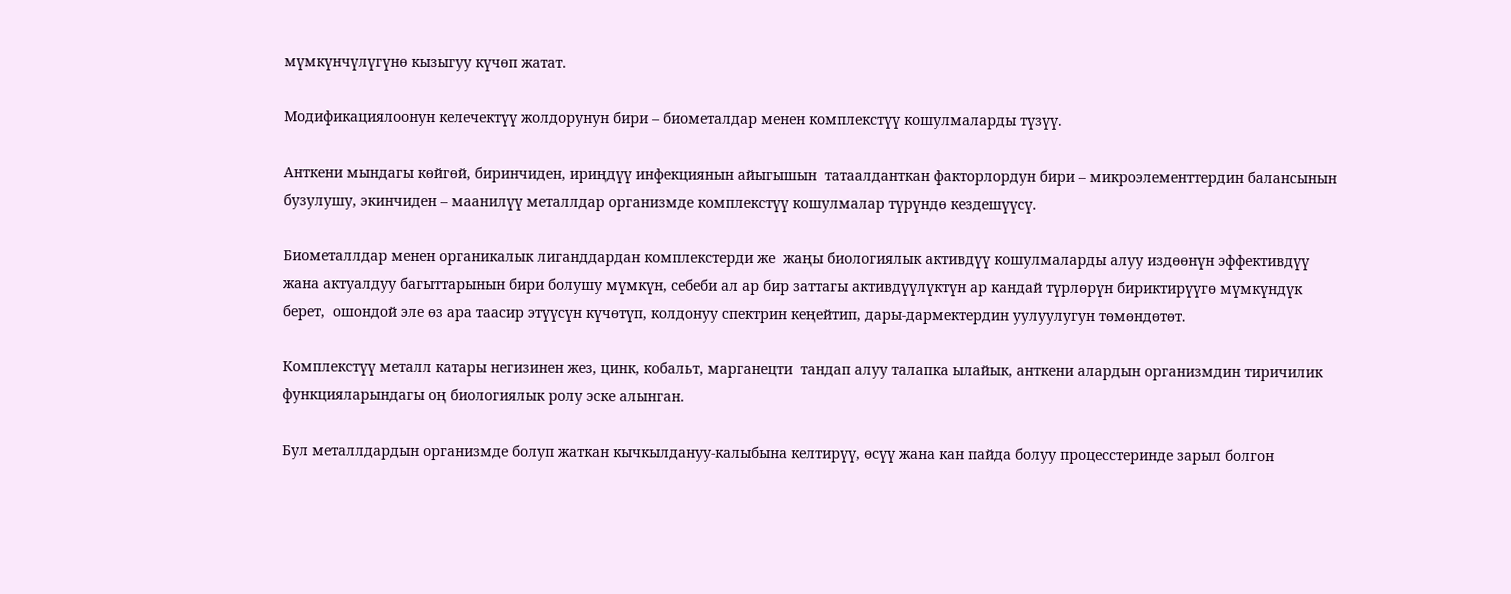мүмкүнчүлүгүнө кызыгуу күчөп жатат.

Модификациялоонун келечектүү жолдорунун бири – биометалдар менен комплекстүү кошулмаларды түзүү.

Анткени мындагы көйгөй, биринчиден, ириңдүү инфекциянын айыгышын  татаалданткан факторлордун бири – микроэлементтердин балансынын бузулушу, экинчиден – маанилүү металлдар организмде комплекстүү кошулмалар түрүндө кездешүүсү.

Биометаллдар менен органикалык лиганддардан комплекстерди же  жаңы биологиялык активдүү кошулмаларды алуу издөөнүн эффективдүү жана актуалдуу багыттарынын бири болушу мүмкүн, себеби ал ар бир заттагы активдүүлүктүн ар кандай түрлөрүн бириктирүүгө мүмкүндүк берет,  ошондой эле өз ара таасир этүүсүн күчөтүп, колдонуу спектрин кеңейтип, дары-дармектердин уулуулугун төмөндөтөт.

Комплекстүү металл катары негизинен жез, цинк, кобальт, марганецти  тандап алуу талапка ылайык, анткени алардын организмдин тиричилик функцияларындагы оң биологиялык ролу эске алынган.

Бул металлдардын организмде болуп жаткан кычкылдануу-калыбына келтирүү, өсүү жана кан пайда болуу процесстеринде зарыл болгон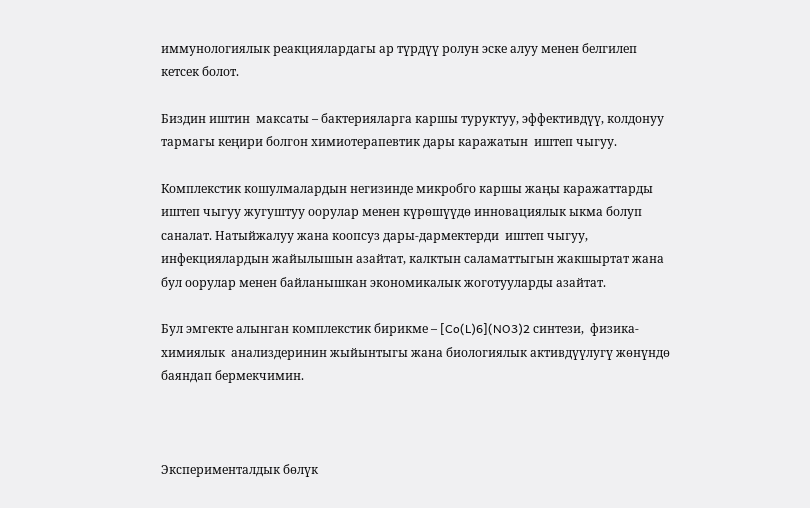иммунологиялык реакциялардагы ар түрдүү ролун эске алуу менен белгилеп кетсек болот.

Биздин иштин  максаты – бактерияларга каршы туруктуу, эффективдүү, колдонуу тармагы кеңири болгон химиотерапевтик дары каражатын  иштеп чыгуу.

Комплекстик кошулмалардын негизинде микробго каршы жаңы каражаттарды иштеп чыгуу жугуштуу оорулар менен күрөшүүдө инновациялык ыкма болуп саналат. Натыйжалуу жана коопсуз дары-дармектерди  иштеп чыгуу, инфекциялардын жайылышын азайтат, калктын саламаттыгын жакшыртат жана бул оорулар менен байланышкан экономикалык жоготууларды азайтат.

Бул эмгекте алынган комплекстик бирикме – [Co(L)6](NO3)2 синтези,  физика-химиялык  анализдеринин жыйынтыгы жана биологиялык активдүүлугү жөнүндө баяндап бермекчимин.



Эксперименталдык бөлүк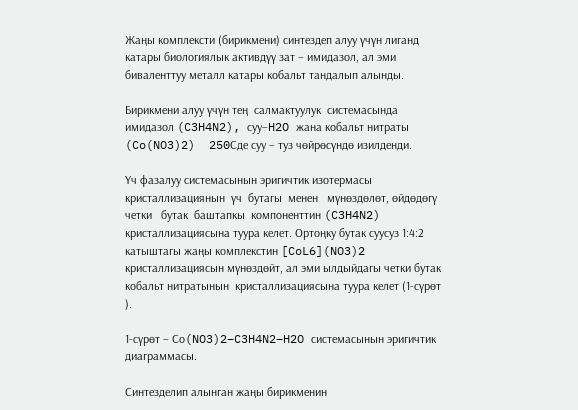Жаңы комплексти (бирикмени) синтездеп алуу үчүн лиганд катары биологиялык активдүү зат – имидазол, ал эми биваленттуу металл катары кобальт тандалып алынды.

Бирикмени алуу үчүн тең  салмактуулук  системасында   имидазол (C3H4N2), суу−H2O жана кобальт нитраты  (Co(NO3)2)  250Cде суу − туз чөйрөсүндө изилденди.

Үч фазалуу системасынын эригичтик изотермасы   кристаллизациянын  үч  бутагы  менен   мүнөздөлөт, өйдөдөгү четки   бутак  баштапкы  компоненттин (C3H4N2) кристаллизациясына туура келет. Ортоңку бутак суусуз 1:4:2 катыштагы жаңы комплекстин [CoL6](NO3)2 кристаллизациясын мүнөздөйт, ал эми ылдыйдагы четки бутак кобальт нитратынын  кристаллизациясына туура келет (1-сүрөт ).

1-сүрөт − Со(NO3)2–C3H4N2–H2O системасынын эригичтик диаграммасы.

Синтезделип алынган жаңы бирикменин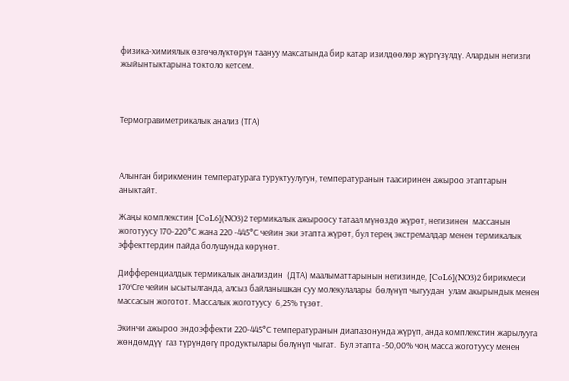физика-химиялык өзгөчөлүктөрүн таануу максатында бир катар изилдөөлөр жүргүзүлдү. Алардын негизги жыйынтыктарына токтоло кетсем.



Термогравиметрикалык анализ (ТГА)



Алынган бирикменин температурага туруктуулугун, температуранын таасиринен ажыроо этаптарын аныктайт.

Жаңы комплекстин [CoL6](NO3)2 термикалык ажыроосу татаал мүнөздө жүрөт, негизинен  массанын жоготуусу 170-220°С жана 220 -445°С чейин эки этапта жүрөт, бул терең экстремалдар менен термикалык эффекттердин пайда болушунда көрүнөт.

Дифференциалдык термикалык анализдин  (ДTA) маалыматтарынын негизинде, [CoL6](NO3)2 бирикмеси 170°Cге чейин ысытылганда, алсыз байланышкан суу молекулалары  бөлүнүп чыгуудан  улам акырындык менен массасын жоготот. Массалык жоготуусу  6,25% түзөт.

Экинчи ажыроо эндоэффекти 220-445°С температуранын диапазонунда жүрүп, анда комплекстин жарылууга  жөндөмдүү  газ түрүндөгү продуктылары бөлүнүп чыгат.  Бул этапта -50,00% чоң масса жоготуусу менен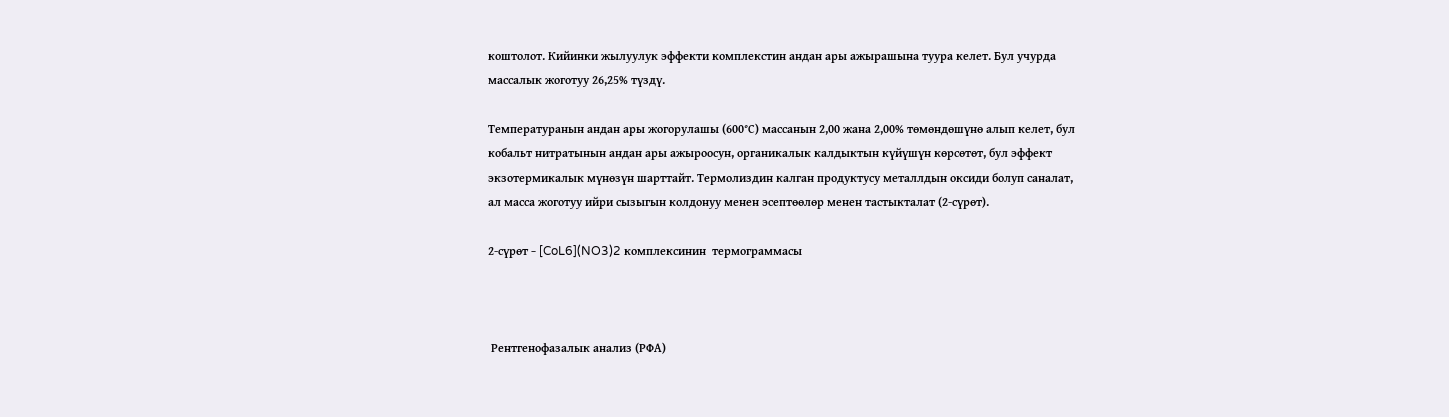коштолот. Кийинки жылуулук эффекти комплекстин андан ары ажырашына туура келет. Бул учурда массалык жоготуу 26,25% түздү.

Температуранын андан ары жогорулашы (600°С) массанын 2,00 жана 2,00% төмөндөшүнө алып келет, бул кобальт нитратынын андан ары ажыроосун, органикалык калдыктын күйүшүн көрсөтөт, бул эффект экзотермикалык мүнөзүн шарттайт. Термолиздин калган продуктусу металлдын оксиди болуп саналат, ал масса жоготуу ийри сызыгын колдонуу менен эсептөөлөр менен тастыкталат (2-сүрөт).

2-сүрөт − [CoL6](NO3)2 комплексинин  термограммасы



 Рентгенофазалык анализ (РФА)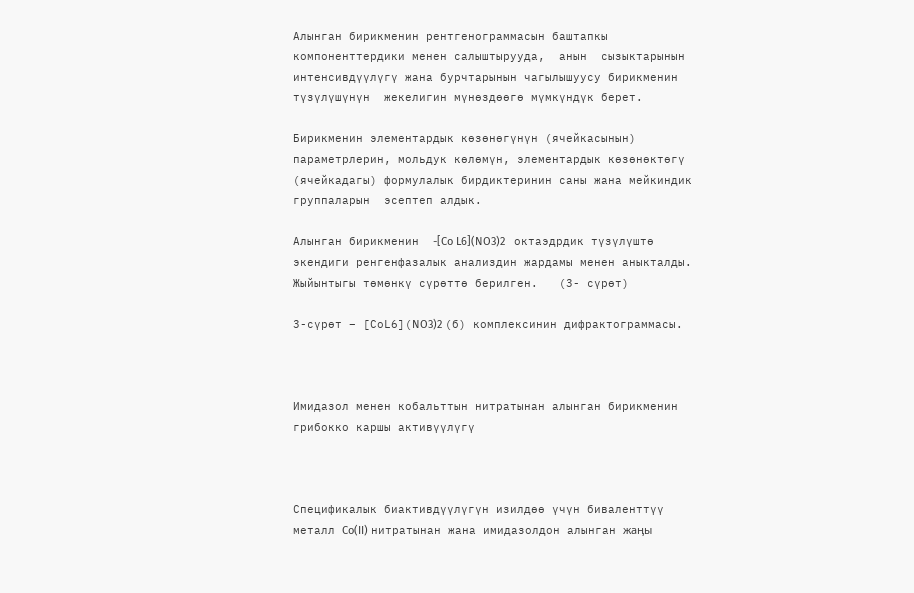Алынган бирикменин рентгенограммасын баштапкы компоненттердики менен салыштырууда,  анын  сызыктарынын интенсивдүүлүгү жана бурчтарынын чагылышуусу бирикменин түзүлүшүнүн  жекелигин мүнөздөөгө мүмкүндүк берет.

Бирикменин элементардык көзөнөгүнүн (ячейкасынын) параметрлерин, мольдук көлөмүн, элементардык көзөнөктөгү (ячейкадагы) формулалык бирдиктеринин саны жана мейкиндик группаларын  эсептеп алдык.

Алынган бирикменин  -[Co L6](NO3)2   октаэдрдик түзүлүштө экендиги ренгенфазалык анализдин жардамы менен аныкталды. Жыйынтыгы төмөнкү сүрөттө берилген.   (3- сүрөт)

3-сүрөт − [СоL6](NO3)2 (б) комплексинин дифрактограммасы.



Имидазол менен кобальттын нитратынан алынган бирикменин грибокко каршы активүүлүгү



Спецификалык биактивдүүлүгүн изилдөө үчүн биваленттүү металл Co(II) нитратынан жана имидазолдон алынган жаӊы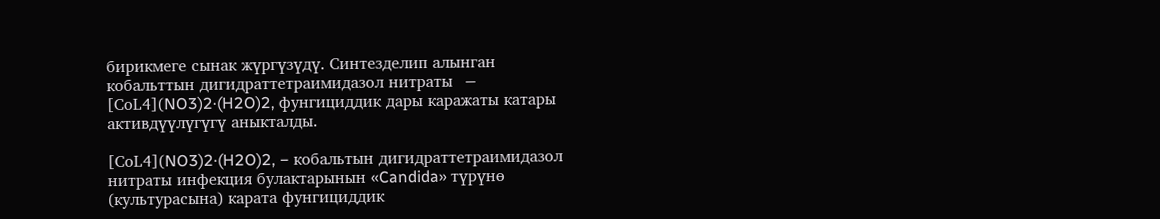бирикмеге сынак жүргүзүдү. Синтезделип алынган  кобальттын дигидраттетраимидазол нитраты  − [СоL4](NO3)2·(H2O)2, фунгициддик дары каражаты катары  активдүүлүгүгү аныкталды.

[СоL4](NO3)2·(H2O)2, − кобальтын дигидраттетраимидазол нитраты инфекция булактарынын «Candida» түрүнө (культурасына) карата фунгициддик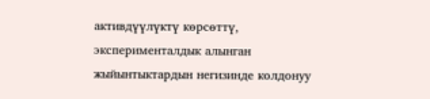активдүүлүктү көрсөттү, эксперименталдык алынган жыйынтыктардын негизинде колдонуу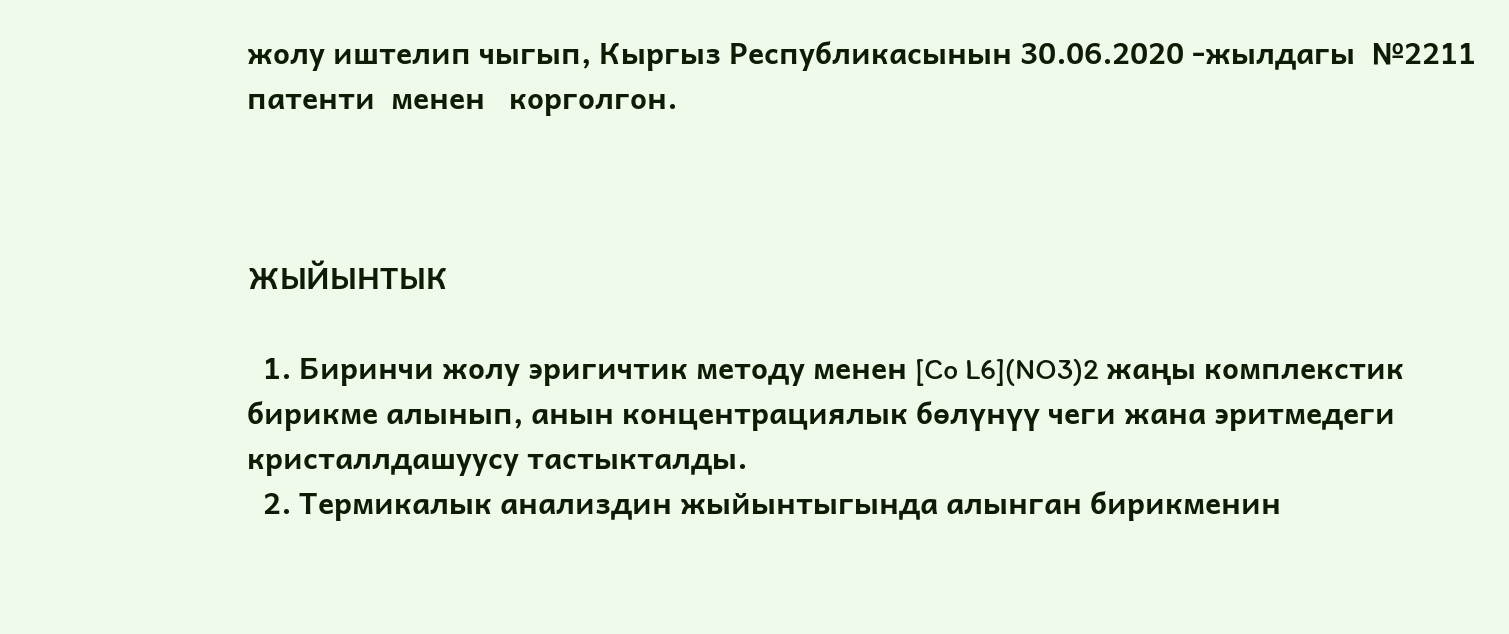жолу иштелип чыгып, Кыргыз Республикасынын 30.06.2020 -жылдагы  №2211   патенти  менен   корголгон.



ЖЫЙЫНТЫК

  1. Биринчи жолу эригичтик методу менен [Co L6](NO3)2 жаңы комплекстик бирикме алынып, анын концентрациялык бөлүнүү чеги жана эритмедеги кристаллдашуусу тастыкталды.
  2. Термикалык анализдин жыйынтыгында алынган бирикменин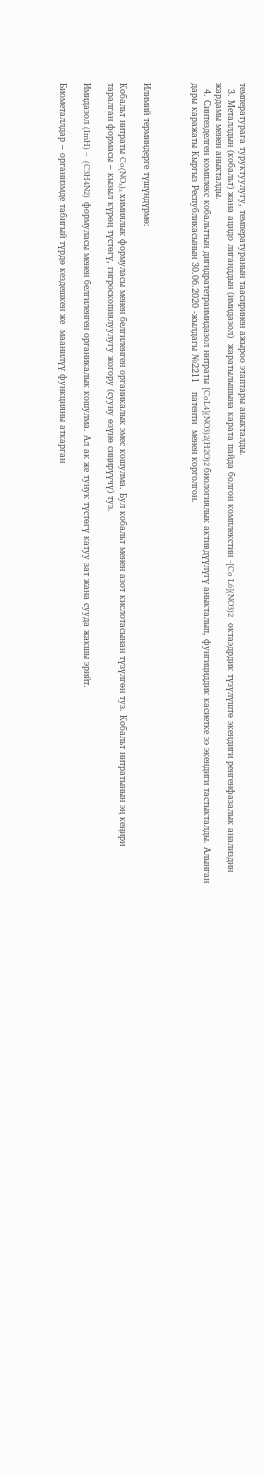температурага туруктуулугу, температуранын таасиринен ажыроо этаптары аныкталды.
  3. Металлдын (кобальт) жана ацидо лиганддын (имидазол)  жаратылышына карата пайда болгон комплекстин -[Co L6](NO3)2   октаэдрдик түзүлүштө экендиги ренгенфазалык анализдин жардамы менен аныкталды.
  4. Синтезделген комплекс кобальттын дигидратетраимидазол нитраты [CoL4](NO3)2(H2O)2 биологиялык активдүүлүгү аныкталып, фунгициддик касиетке ээ экендиги тастыкталды. Алынган дары каражаты Кыргыз Республикасынын 30.06.2020 -жылдагы №2211   патенти  менен корголгон.



Илимий терминдерге түшүндүрмө:

Кобальт нитраты Co(NO₃)₂ химиялык формуласы менен белгиленген органикалык эмес кошулма. Бул кобальт менен азот кислотасынан түзүлгөн туз. Кобальт нитратынын эң кеңири таралган формасы – кызыл күрөң түстөгү, гигроскопиялуулугу жогору (сууну өзүнө сиңирүүчү) туз.

Имидазол (ImH) –  (C3H4N2)  формуласы менен белгиленген органикалык кошулма. Ал ак же тунук түстөгү катуу зат жана сууда жакшы эрийт.

Биометаллдар – организмде табигый түрдө кездешкен же  маанилүү функцияны аткарган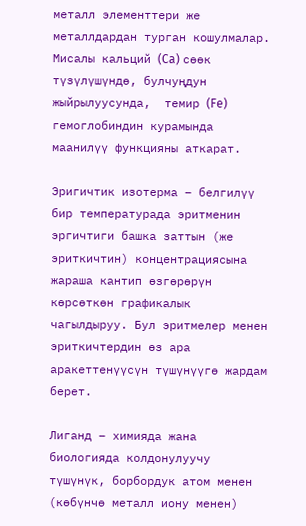металл элементтери же металлдардан турган кошулмалар.  Мисалы кальций (Ca) сөөк түзүлүшүндө, булчуңдун жыйрылуусунда,  темир (Fe) гемоглобиндин курамында маанилүү функцияны аткарат.

Эригичтик изотерма – белгилүү бир температурада эритменин эргичтиги башка заттын (же эриткичтин) концентрациясына жараша кантип өзгөрөрүн көрсөткөн графикалык чагылдыруу. Бул эритмелер менен эриткичтердин өз ара аракеттенүүсүн түшүнүүгө жардам берет.

Лиганд – химияда жана биологияда колдонулуучу түшүнүк, борбордук атом менен (көбүнчө металл иону менен)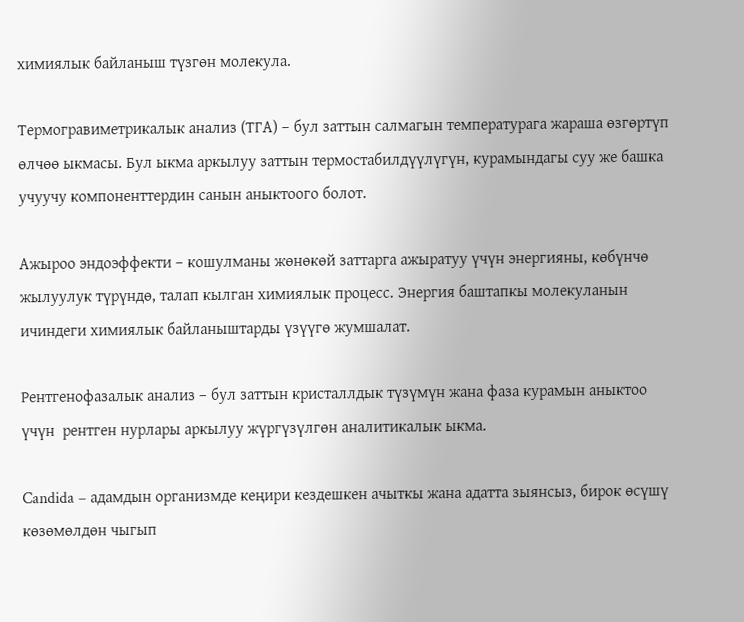химиялык байланыш түзгөн молекула.

Термогравиметрикалык анализ (ТГА) – бул заттын салмагын температурага жараша өзгөртүп өлчөө ыкмасы. Бул ыкма аркылуу заттын термостабилдүүлүгүн, курамындагы суу же башка учуучу компоненттердин санын аныктоого болот.

Ажыроо эндоэффекти – кошулманы жөнөкөй заттарга ажыратуу үчүн энергияны, көбүнчө жылуулук түрүндө, талап кылган химиялык процесс. Энергия баштапкы молекуланын ичиндеги химиялык байланыштарды үзүүгө жумшалат.

Рентгенофазалык анализ – бул заттын кристаллдык түзүмүн жана фаза курамын аныктоо үчүн  рентген нурлары аркылуу жүргүзүлгөн аналитикалык ыкма.

Candida – адамдын организмде кеңири кездешкен ачыткы жана адатта зыянсыз, бирок өсүшү көзөмөлдөн чыгып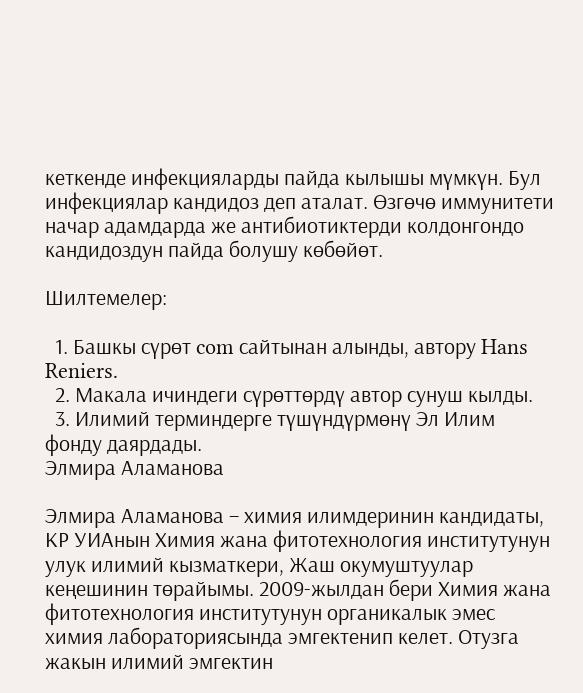кеткенде инфекцияларды пайда кылышы мүмкүн. Бул инфекциялар кандидоз деп аталат. Өзгөчө иммунитети начар адамдарда же антибиотиктерди колдонгондо кандидоздун пайда болушу көбөйөт.

Шилтемелер:

  1. Башкы сүрөт com сайтынан алынды, автору Hans Reniers.
  2. Макала ичиндеги сүрөттөрдү автор сунуш кылды.
  3. Илимий терминдерге түшүндүрмөнү Эл Илим фонду даярдады.
Элмира Аламанова

Элмира Аламанова – химия илимдеринин кандидаты, КР УИАнын Химия жана фитотехнология институтунун улук илимий кызматкери, Жаш окумуштуулар кеңешинин төрайымы. 2009-жылдан бери Химия жана фитотехнология институтунун органикалык эмес химия лабораториясында эмгектенип келет. Отузга жакын илимий эмгектин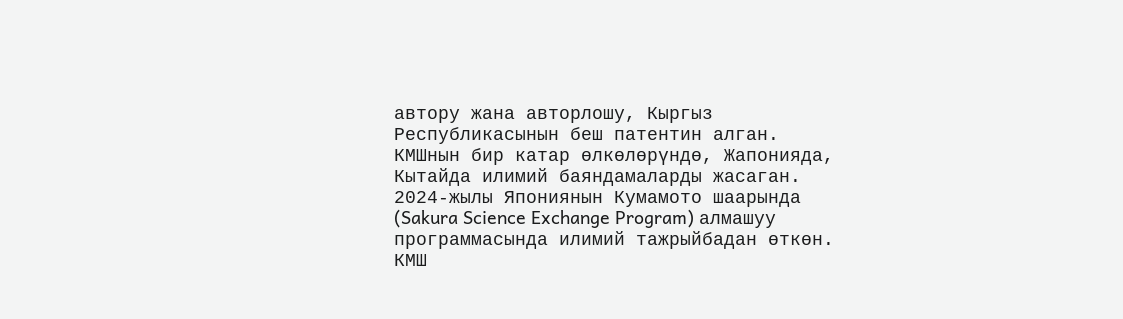автору жана авторлошу, Кыргыз Республикасынын беш патентин алган. КМШнын бир катар өлкөлөрүндө, Жапонияда, Кытайда илимий баяндамаларды жасаган. 2024-жылы Япониянын Кумамото шаарында (Sakura Science Exchange Program) алмашуу программасында илимий тажрыйбадан өткөн. КМШ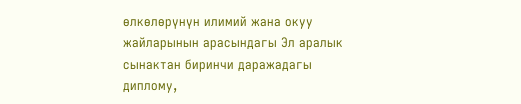өлкөлөрүнүн илимий жана окуу жайларынын арасындагы Эл аралык сынактан биринчи даражадагы диплому,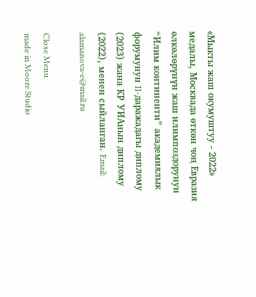«Мыкты жаш окумуштуу - 2022» медалы, Москвада өткөн чоң Евразия өлкөлөрүнүн жаш илимпоздорунун “Илим континенти” академиялык форумунун II-даражадагы диплому (2023) жана КР УИАнын диплому (2022), менен сыйланган. Email: alamanova-e@mail.ru

Close Menu
made in Moore Studio